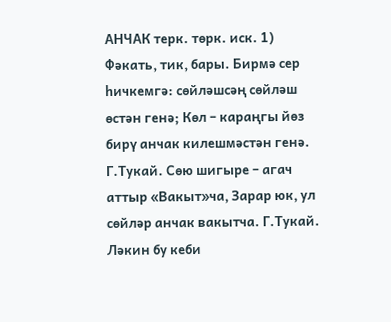АНЧАК терк. төрк. иск. 1) Фәкать, тик, бары. Бирмә сер һичкемгә: сөйләшсәң сөйләш өстән генә; Көл – караңгы йөз бирү анчак килешмәстән генә. Г.Тукай. Сөю шигыре – агач аттыр «Вакыт»ча, Зарар юк, ул сөйләр анчак вакытча. Г.Тукай. Ләкин бу кеби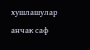хушлашулар анчак саф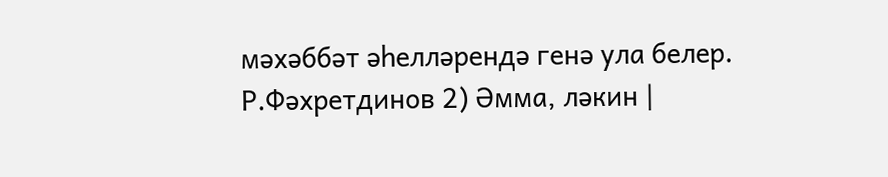мәхәббәт әһелләрендә генә ула белер. Р.Фәхретдинов 2) Әмма, ләкин |